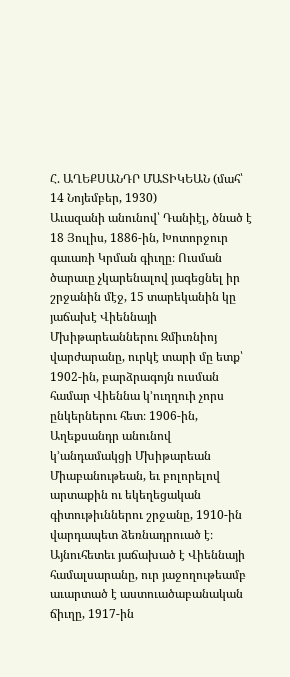Հ. ԱՂԵՔՍԱՆԴՐ ՄԱՏԻԿԵԱՆ (մահ՝ 14 Նոյեմբեր, 1930)
Աւազանի անունով՝ Դանիէլ, ծնած է 18 Յուլիս, 1886-ին, Խոտորջուր գաւառի Կրման գիւղը։ Ուսման ծարաւը չկարենալով յագեցնել իր շրջանին մէջ, 15 տարեկանին կը յաճախէ Վիեննայի Մխիթարեաններու Զմիւռնիոյ վարժարանը, ուրկէ տարի մը ետք՝ 1902-ին, բարձրագոյն ուսման համար Վիեննա կ՚ուղղուի չորս ընկերներու հետ։ 1906-ին, Աղեքսանդր անունով կ՚անդամակցի Մխիթարեան Միաբանութեան, եւ բոլորելով արտաքին ու եկեղեցական գիտութիւններու շրջանը, 1910-ին վարդապետ ձեռնադրուած է։
Այնուհետեւ յաճախած է Վիեննայի համալսարանը, ուր յաջողութեամբ աւարտած է աստուածաբանական ճիւղը, 1917-ին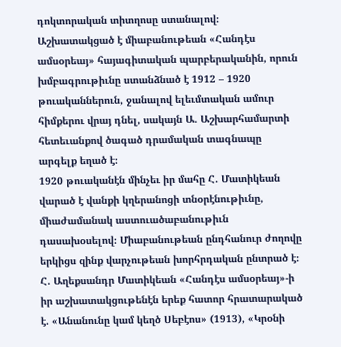դոկտորական տիտղոսը ստանալով։
Աշխատակցած է միաբանութեան «Հանդէս ամսօրեայ» հայագիտական պարբերականին, որուն խմբագրութիւնը ստանձնած է 1912 – 1920 թուականներուն, ջանալով ելեւմտական ամուր հիմքերու վրայ դնել, սակայն Ա. Աշխարհամարտի հետեւանքով ծագած դրամական տագնապը արգելք եղած է։
1920 թուականէն մինչեւ իր մահը Հ. Մատիկեան վարած է վանքի կղերանոցի տնօրէնութիւնը, միաժամանակ աստուածաբանութիւն դասախօսելով։ Միաբանութեան ընդհանուր ժողովը երկիցս զինք վարչութեան խորհրդական ընտրած է։
Հ. Աղեքսանդր Մատիկեան «Հանդէս ամսօրեայ»-ի իր աշխատակցութենէն երեք հատոր հրատարակած է. «Անանունը կամ կեղծ Սեբէոս» (1913), «Կրօնի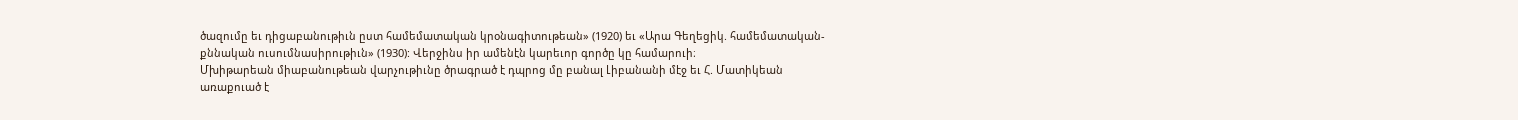ծազումը եւ դիցաբանութիւն ըստ համեմատական կրօնագիտութեան» (1920) եւ «Արա Գեղեցիկ. համեմատական-քննական ուսումնասիրութիւն» (1930): Վերջինս իր ամենէն կարեւոր գործը կը համարուի։
Մխիթարեան միաբանութեան վարչութիւնը ծրագրած է դպրոց մը բանալ Լիբանանի մէջ եւ Հ. Մատիկեան առաքուած է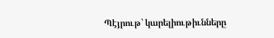Պէյրութ՝ կարելիութիւնները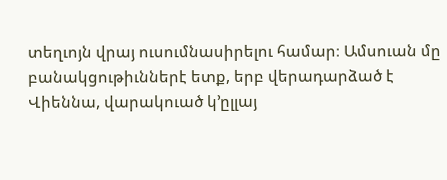տեղւոյն վրայ ուսումնասիրելու համար։ Ամսուան մը բանակցութիւններէ ետք, երբ վերադարձած է Վիեննա, վարակուած կ՚ըլլայ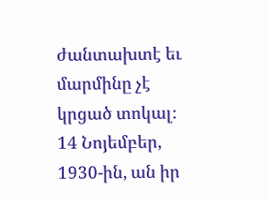ժանտախտէ եւ մարմինը չէ կրցած տոկալ։ 14 Նոյեմբեր, 1930-ին, ան իր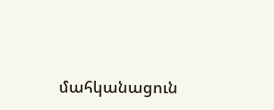մահկանացուն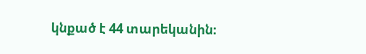կնքած է 44 տարեկանին։